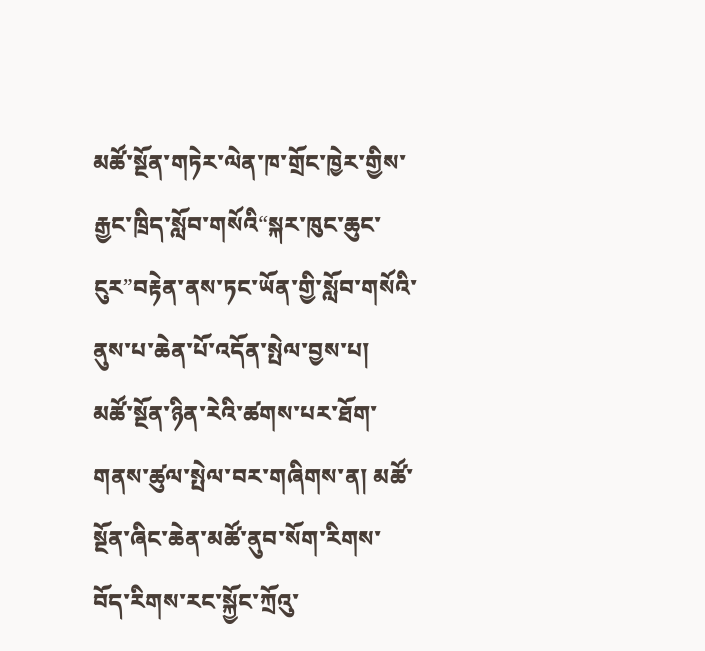མཚོ་སྔོན་གཏེར་ལེན་ཁ་གྲོང་ཁྱེར་གྱིས་རྒྱང་ཁྲིད་སློབ་གསོའི“སྐར་ཁུང་ཆུང་ངུར”བརྟེན་ནས་ཏང་ཡོན་གྱི་སློབ་གསོའི་ནུས་པ་ཆེན་པོ་འདོན་སྤེལ་བྱས་པ།
མཚོ་སྔོན་ཉིན་རེའི་ཚགས་པར་ཐོག་གནས་ཚུལ་སྤེལ་བར་གཞིགས་ན། མཚོ་སྔོན་ཞིང་ཆེན་མཚོ་ནུབ་སོག་རིགས་བོད་རིགས་རང་སྐྱོང་ཀྲོའུ་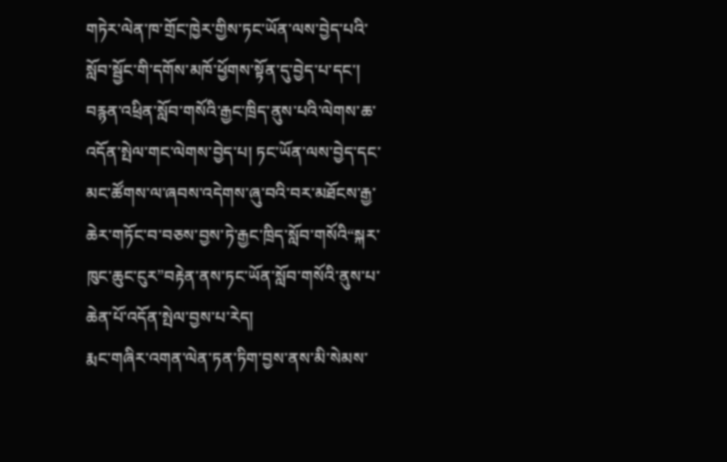གཏེར་ལེན་ཁ་གྲོང་ཁྱེར་གྱིས་ཏང་ཡོན་ལས་བྱེད་པའི་སློབ་སྦྱོང་གི་དགོས་མཁོ་ཕྱོགས་སྟོན་དུ་བྱེད་པ་དང་། བརྙན་འཕྲིན་སློབ་གསོའི་རྒྱང་ཁྲིད་ནུས་པའི་ལེགས་ཆ་འདོན་སྤེལ་གང་ལེགས་བྱེད་པ། ཏང་ཡོན་ལས་བྱེད་དང་མང་ཚོགས་ལ་ཞབས་འདེགས་ཞུ་བའི་བར་མཐོངས་རྒྱ་ཆེར་གཏོང་བ་བཅས་བྱས་ཏེ་རྒྱང་ཁྲིད་སློབ་གསོའི“སྐར་ཁུང་ཆུང་ངུར”བརྟེན་ནས་ཏང་ཡོན་སློབ་གསོའི་ནུས་པ་ཆེན་པོ་འདོན་སྤེལ་བྱས་པ་རེད།
རྨང་གཞིར་འགན་ལེན་ཏན་ཏིག་བྱས་ནས་མི་སེམས་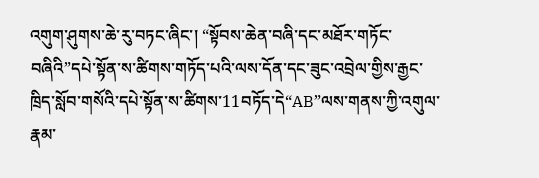འགུག་ཤུགས་ཆེ་རུ་བཏང་ཞིང་། “སྟོབས་ཆེན་བཞི་དང་མཐོར་གཏོང་བཞིའི”དཔེ་སྟོན་ས་ཚིགས་གཏོད་པའི་ལས་དོན་དང་ཟུང་འབྲེལ་གྱིས་རྒྱང་ཁྲིད་སློབ་གསོའི་དཔེ་སྟོན་ས་ཚིགས་11བཏོད་དེ“AB”ལས་གནས་ཀྱི་འགུལ་རྣམ་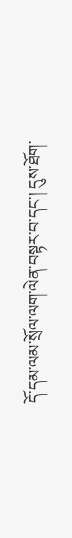དོ་དམ་ལམ་སྲོལ་ལག་ལེན་བསྟར་བ་དང་། དུས་ཐོག་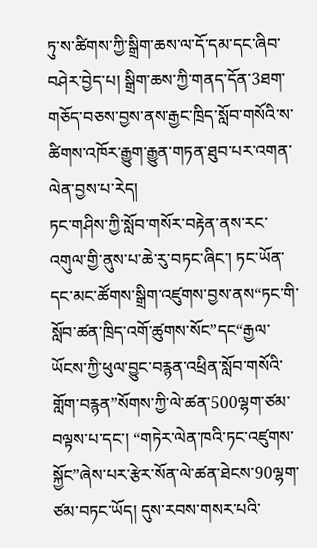ཏུ་ས་ཚིགས་ཀྱི་སྒྲིག་ཆས་ལ་དོ་དམ་དང་ཞིབ་བཤེར་བྱེད་པ། སྒྲིག་ཆས་ཀྱི་གནད་དོན་3ཐག་གཅོད་བཅས་བྱས་ནས་རྒྱང་ཁྲིད་སློབ་གསོའི་ས་ཚིགས་འཁོར་རྒྱུག་རྒྱུན་གཏན་ཐུབ་པར་འགན་ལེན་བྱས་པ་རེད།
ཏང་གཤིས་ཀྱི་སློབ་གསོར་བརྟེན་ནས་རང་འགུལ་གྱི་ནུས་པ་ཆེ་རུ་བཏང་ཞིང་། ཏང་ཡོན་དང་མང་ཚོགས་སྒྲིག་འཛུགས་བྱས་ནས“ཏང་གི་སློབ་ཚན་ཁྲིད་འགོ་ཚུགས་སོང”དང“རྒྱལ་ཡོངས་ཀྱི་ཕུལ་བྱུང་བརྙན་འཕྲིན་སློབ་གསོའི་གློག་བརྙན”སོགས་ཀྱི་ལེ་ཚན་500ལྷག་ཙམ་བལྟས་པ་དང་། “གཏེར་ལེན་ཁའི་ཏང་འཛུགས་སྐྱོང”ཞེས་པར་རྩེར་སོན་ལེ་ཚན་ཐེངས་90ལྷག་ཙམ་བཏང་ཡོད། དུས་རབས་གསར་པའི་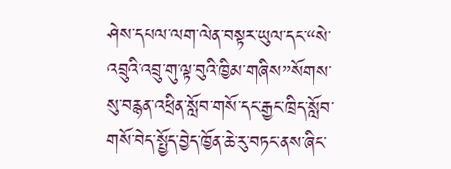ཤེས་དཔལ་ལག་ལེན་བསྟར་ཡུལ་དང་“སེ་འབྲུའི་འབྲུ་གུ་ལྟ་བུའི་ཁྱིམ་གཞིས”སོགས་སུ་བརྙན་འཕྲིན་སློབ་གསོ་དང་རྒྱང་ཁྲིད་སློབ་གསོ་བེད་སྤྱོད་བྱེད་ཁྱོན་ཆེ་རུ་བཏང་ནས་ཞིང་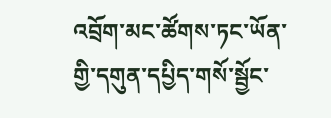འབྲོག་མང་ཚོགས་ཏང་ཡོན་གྱི་དགུན་དཔྱིད་གསོ་སྦྱོང་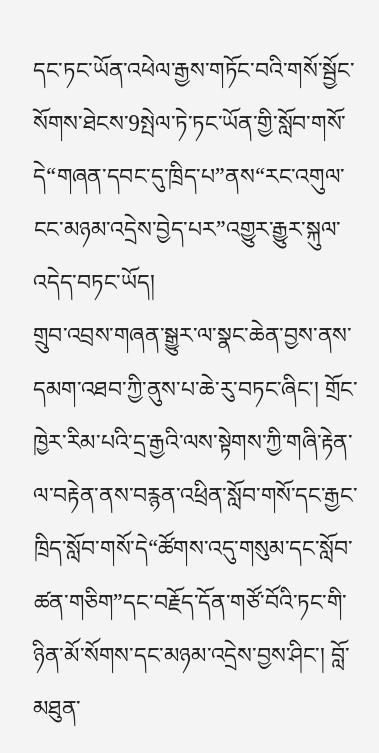དང་ཏང་ཡོན་འཕེལ་རྒྱས་གཏོང་བའི་གསོ་སྦྱོང་སོགས་ཐེངས་9སྤེལ་ཏེ་ཏང་ཡོན་གྱི་སློབ་གསོ་དེ“གཞན་དབང་དུ་ཁྲིད་པ”ནས“རང་འགུལ་ངང་མཉམ་འདྲེས་བྱེད་པར”འགྱུར་རྒྱུར་སྐུལ་འདེད་བཏང་ཡོད།
གྲུབ་འབྲས་གཞན་སྒྱུར་ལ་སྣང་ཆེན་བྱས་ནས་དམག་འཐབ་ཀྱི་ནུས་པ་ཆེ་རུ་བཏང་ཞིང་། གྲོང་ཁྱེར་རིམ་པའི་དྲ་རྒྱའི་ལས་སྟེགས་ཀྱི་གཞི་རྟེན་ལ་བརྟེན་ནས་བརྙན་འཕྲིན་སློབ་གསོ་དང་རྒྱང་ཁྲིད་སློབ་གསོ་དེ“ཚོགས་འདུ་གསུམ་དང་སློབ་ཚན་གཅིག”དང་བརྗོད་དོན་གཙོ་བོའི་ཏང་གི་ཉིན་མོ་སོགས་དང་མཉམ་འདྲེས་བྱས་ཤིང་། བློ་མཐུན་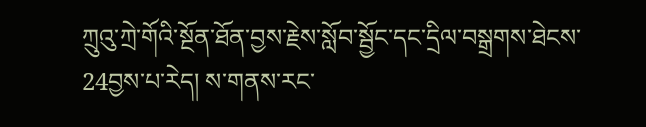ཀྲུའུ་ཀྲེ་གོའི་སྔོན་ཐོན་བྱས་རྗེས་སློབ་སྦྱོང་དང་དྲིལ་བསྒྲགས་ཐེངས་24བྱས་པ་རེད། ས་གནས་རང་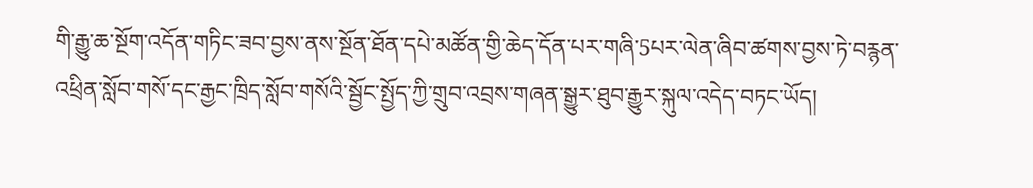གི་རྒྱུ་ཆ་སྔོག་འདོན་གཏིང་ཟབ་བྱས་ནས་སྔོན་ཐོན་དཔེ་མཚོན་གྱི་ཆེད་དོན་པར་གཞི་5པར་ལེན་ཞིབ་ཚགས་བྱས་ཏེ་བརྙན་འཕྲིན་སློབ་གསོ་དང་རྒྱང་ཁྲིད་སློབ་གསོའི་སྦྱོང་སྤྱོད་ཀྱི་གྲུབ་འབྲས་གཞན་སྒྱུར་ཐུབ་རྒྱུར་སྐུལ་འདེད་བཏང་ཡོད།